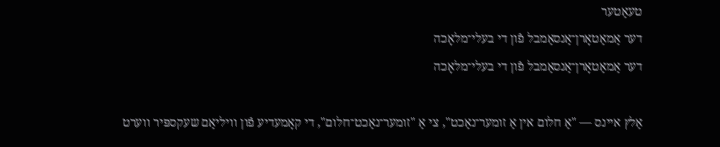טעאַטער
דער אַמאַטאָרן־אַנסאַמבל פֿון די בעלי־מלאָכה
דער אַמאַטאָרן־אַנסאַמבל פֿון די בעלי־מלאָכה

אַלץ איינס — "אַ חלום אין אַ זומער־נאַכט", צי אַ "זומער־נאַכט־חלום", די קאָמעדיע פֿון וויליאַם שעקספּיר ווערט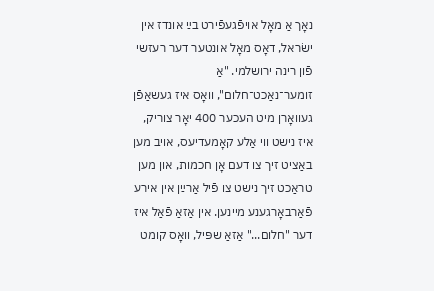נאָך אַ מאָל אויפֿגעפֿירט בײַ אונדז אין ישׂראל, דאָס מאָל אונטער דער רעזשי פֿון רינה ירושלמי. "אַ זומער־נאַכט־חלום", וואָס איז געשאַפֿן געוואָרן מיט העכער 400 יאָר צוריק, איז נישט ווי אַלע קאָמעדיעס, אויב מען באַציט זיך צו דעם אָן חכמות, און מען טראַכט זיך נישט צו פֿיל אַרײַן אין אירע פֿאַרבאָרגענע מיינען. אין אַזאַ פֿאַל איז דער "חלום..." אַזאַ שפּיל, וואָס קומט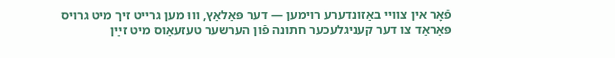פֿאָר אין צוויי באַזונדערע רוימען — דער פּאַלאַץ, וווּ מען גרייט זיך מיט גרויס פּאַראַד צו דער קעניגלעכער חתונה פֿון הערשער טעזעאַוס מיט זײַן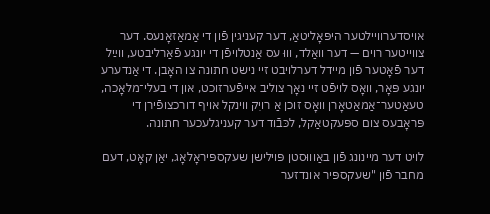אויסדערוויילטער היפּאָליטאַ, דער קעניגין פֿון די אַמאַזאָנעס. דער צווייטער רוים — דער וואַלד, וווּ עס אַנטלויפֿן די יונגע פֿאַרליבטע, ווײַל דער פֿאָטער פֿון מיידל דערלויבט זיי נישט חתונה צו האָבן. די אַנדערע יונגע פּאָר, וואָס לויפֿט זיי נאָך צוליב אייפֿערזוכט, און די בעלי־מלאָכה, טעאַטער־אַמאַטאָרן וואָס זוכן אַ רויִק ווינקל אויף דורכצופֿירן די פּראָבעס צום ספּעקטאַקל, לכּבֿוד דער קעניגלעכער חתונה.

לויט דער מיינונג פֿון באַוווּסטן פּוילישן שעקספּיראָלאָג, יאַן קאָט, דעם מחבר פֿון "שעקספּיר אונדזער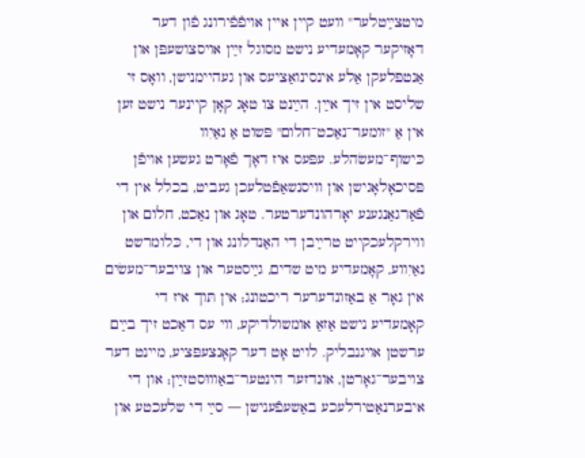מיטצײַטלער" וועט קיין איין אויפֿפֿירונג פֿון דער דאָזיקער קאָמעדיע נישט מסוגל זײַן אויסצושעפּן און אַנטפּלעקן אַלע אינסינואַציעס און געהיימנישן, וואָס זי שליסט אין זיך אײַן. הײַנט צו טאָג קאָן קיינער נישט זען אין אַ "זומער־נאַכט־חלום" פּשוט אַ נאַיִוו כּישוף־מעשׂהלע. עפּעס איז דאָך פֿאָרט געשען אויפֿן פּסיכאָלאָגישן און וויסנשאַפֿטלעכן געביט, בכלל אין די פֿאַרגאַנגענע יאָרהונדערטער. טאָג און נאַכט, חלום און ווירקלעכקייט טרײַבן די האַנדלונג און די, כּלומרשט נאַיִווע, קאָמעדיע מיט שדים, גײַסטער און צויבער־מעשׂים אין גאָר אַ באַזונדערער ריכטונג; אין תּוך איז די קאָמעדיע נישט אַזאַ אומשולדיקע, ווי עס דאַכט זיך בײַם ערשטן אויגנבליק. לויט אָט דער קאָנצעפּציע, מיינט דער צויבער־גאָרטן, אונדזער הינטער־באַוווּסטזײַן; און די איבערנאַטירלעכע באַשעפֿענישן — סײַ די שלעכטע און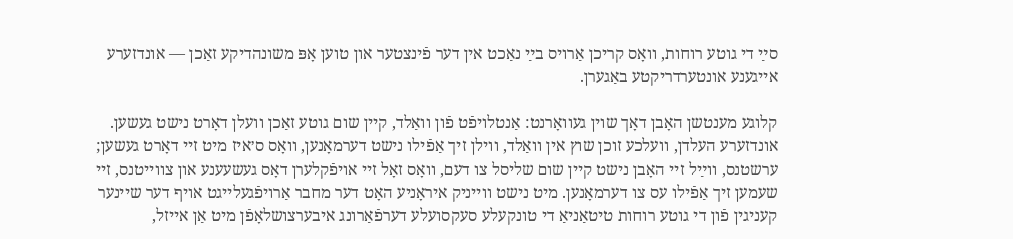סײַ די גוטע רוחות, וואָס קריכן אַרויס בײַ נאַכט אין דער פֿינצטער און טוען אָפּ משונהדיקע זאַכן — אונדזערע אייגענע אונטערדריקטע באַגערן.

קלוגע מענטשן האָבן דאָך שוין געוואָרנט: אַנטלויפֿט פֿון וואַלד, קיין שום גוטע זאַכן וועלן דאָרט נישט געשען. אונדזערע העלדן, וועלכע זוכן שוץ אין וואַלד, ווילן זיך אַפֿילו נישט דערמאָנען, וואָס ס׳איז מיט זיי דאָרט געשען; ערשטנס, ווײַל זיי האָבן נישט קיין שום שליסל צו דעם, וואָס זאָל זיי אויפֿקלערן דאָס געשעענע און צווייטנס, זיי שעמען זיך אַפֿילו עס צו דערמאָנען. מיט נישט ווייניק איראָניע האָט דער מחבר אַרויפֿגעלייגט אויף דער שיינער קעניגין פֿון די גוטע רוחות טיטאַניאַ די טונקעלע סעקסועלע דערפֿאַרונג איבערצושלאָפֿן מיט אַן אייזל,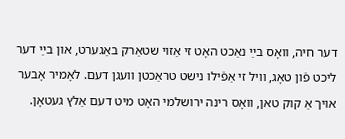דער חיה, וואָס בײַ נאַכט האָט זי אַזוי שטאַרק באַגערט, און בײַ דער ליכט פֿון טאָג, וויל זי אַפֿילו נישט טראַכטן וועגן דעם. לאָמיר אָבער אויך אַ קוק טאן, וואָס רינה ירושלמי האָט מיט דעם אַלץ געטאָן.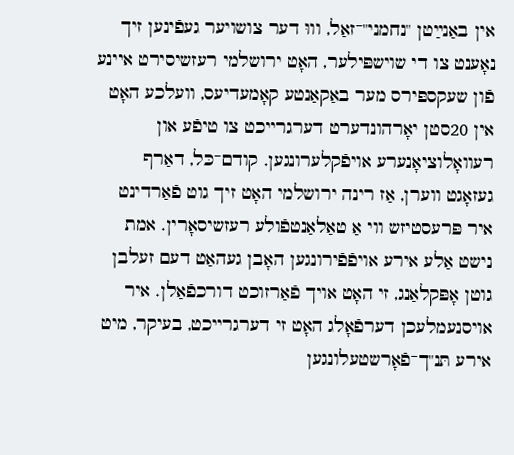אין באַנײַטן "נחמני"־זאַל, וווּ דער צושויער געפֿינען זיך נאָענט צו די שוישפּילער, האָט ירושלמי רעזשיסירט איינע פֿון שעקספּירס מער באַקאַנטע קאָמעדיעס, וועלכע האָט אין 20סטן יאָרהונדערט דערגרייכט צו טיפֿע און רעוואָלוציאָנערע אויפֿקלערונגען. קודם־כּל, דאַרף געזאָגט ווערן, אַז רינה ירושלמי האָט זיך גוט פֿאַרדינט איר פּרעסטיזש ווי אַ טאַלאַנטפֿולע רעזשיסאָרין. אמת נישט אַלע אירע אויפֿפֿירונגען האָבן געהאַט דעם זעלבן גוטן אָפּקלאַנג, זי האָט אויך פֿאַרזוכט דורכפֿאַלן. איר אויסנעמלעכן דערפֿאָלג האָט זי דערגרייכט, בעיקר, מיט אירע תּנ"ך־פֿאָרשטעלונגען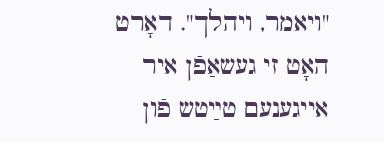"ויאמר, ויהלך". דאָרט האָט זי געשאַפֿן איר אייגענעם טײַטש פֿון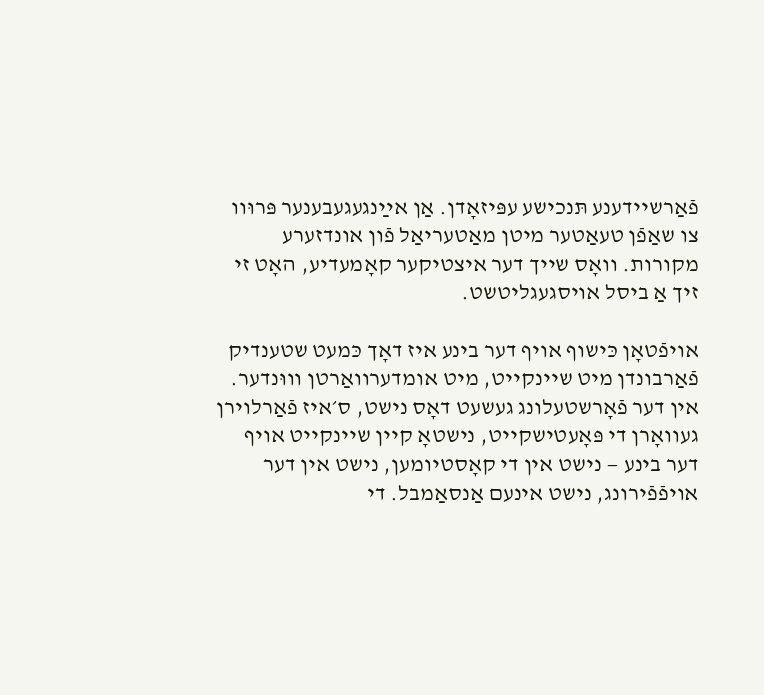פֿאַרשיידענע תּנכישע עפּיזאָדן. אַן אײַנגעגעבענער פּרוּוו צו שאַפֿן טעאַטער מיטן מאַטעריאַל פֿון אונדזערע מקורות. וואָס שייך דער איצטיקער קאָמעדיע, האָט זי זיך אַ ביסל אויסגעגליטשט.

אויפֿטאָן כּישוף אויף דער בינע איז דאָך כּמעט שטענדיק פֿאַרבונדן מיט שיינקייט, מיט אומדערוואַרטן וווּנדער. אין דער פֿאָרשטעלונג געשעט דאָס נישט, ס׳איז פֿאַרלוירן געוואָרן די פּאָעטישקייט, נישטאָ קיין שיינקייט אויף דער בינע — נישט אין די קאָסטיומען, נישט אין דער אויפֿפֿירונג, נישט אינעם אַנסאַמבל. די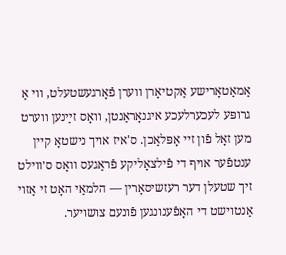אַמאַטאָרישע אַקטיאָרן ווערן פֿאָרגעשטעלט, ווי אַ גרופּע לעכערלעכע איגנאָראַנטן, וואָס זײַנען ווערט מען זאָל פֿון זיי אָפּלאַכן. ס'איז אויך נישטאָ קיין ענטפֿער אויף די פֿילצאָליקע פֿראַגעס וואָס ס׳ווילט זיך שטעלן דער רעזשיסאָרין — הלמאַי האָט זי אַזוי אַנטוישט די האָפֿענונגען פֿונעם צושויער.